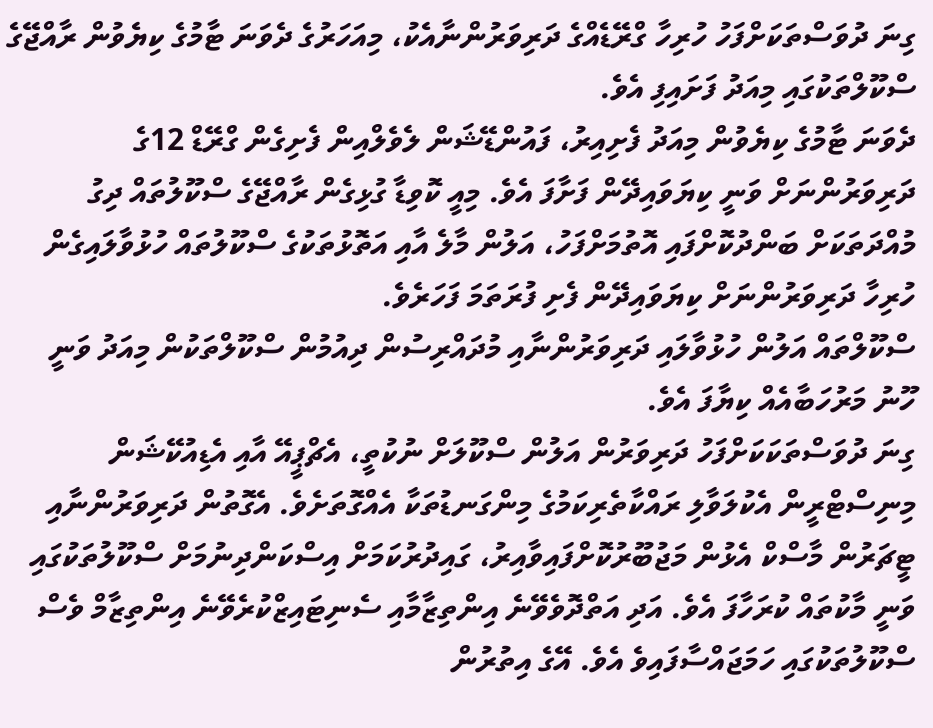ގިނަ ދުވަސްތަކަށްފަހު ހުރިހާ ގްރޭޑެއްގެ ދަރިވަރުންނާއެކު، މިއަހަރުގެ ދެވަނަ ޓާމުގެ ކިޔެވުން ރާއްޖޭގެ ސްކޫލްތަކުގައި މިއަދު ފަށައިފި އެވެ.
ދެވަނަ ޓާމުގެ ކިޔެވުން މިއަދު ފެށިއިރު، ފައުންޑޭޝަން ލެވެލްއިން ފެށިގެން ގްރޭޑް 12ގެ ދަރިވަރުންނަށް ވަނީ ކިޔަވައިދޭން ފަށާފަ އެވެ. މިއީ ކޮވިޑާ ގުޅިގެން ރާއްޖޭގެ ސްކޫލުތައް ދިގު މުއްދަތަކަށް ބަންދުކޮށްފައި އޮތުމަށްފަހު، އަލުން މާލެ އާއި އަތޮޅުތަކުގެ ސްކޫލުތައް ހުޅުވާލައިގެން ހުރިހާ ދަރިވަރުންނަށް ކިޔަވައިދޭން ފެށި ފުރަތަމަ ފަހަރެވެ.
ސްކޫލްތައް އަލުން ހުޅުވާލައި ދަރިވަރުންނާއި މުދައްރިސުން ދިއުމުން ސްކޫލްތަކުން މިއަދު ވަނީ ހޫނު މަރުހަބާއެއް ކިޔާފަ އެވެ.
ގިނަ ދުވަސްތަކަކަށްފަހު ދަރިވަރުން އަލުން ސްކޫލަށް ނުކުތީ، އެޗްޕީއޭ އާއި އެޑިއުކޭޝަން މިނިސްޓްރީން އެކުލަވާލި ރައްކާތެރިކަމުގެ މިންގަނޑުތަކާ އެއްގޮތަށެވެ. އެގޮތުން ދަރިވަރުންނާއި ޓީޗަރުން މާސްކް އެޅުން މަޖުބޫރުކޮށްފައިވާއިރު، ގައިދުރުކަމަށް އިސްކަންދިނުމަށް ސްކޫލުތަކުގައި ވަނީ މާކުތައް ކުރަހާފަ އެވެ. އަދި އަތްދޮވެވޭނެ އިންތިޒާމާއި ސެނިޓައިޒްކުރެވޭނެ އިންތިޒާމް ވެސް ސްކޫލުތަކުގައި ހަމަޖައްސާފައިވެ އެވެ. އޭގެ އިތުރުން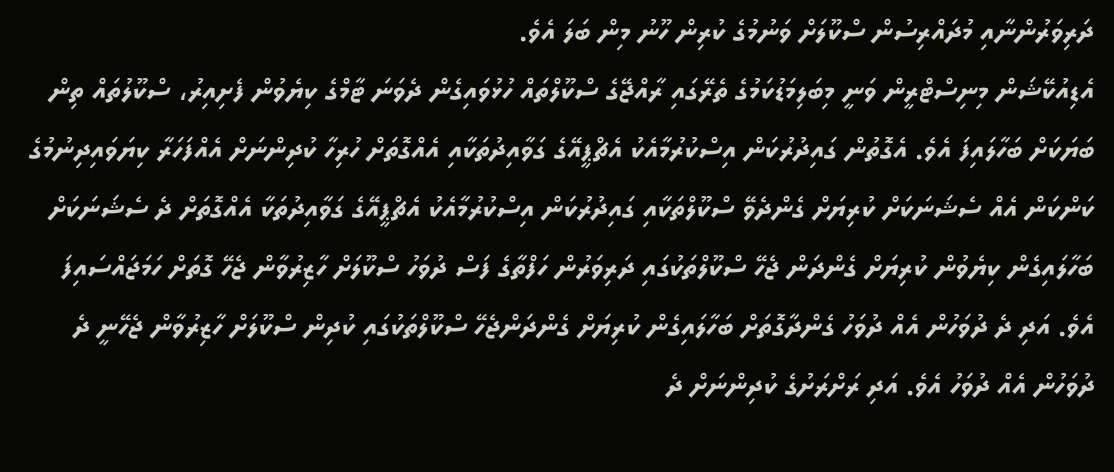ދަރިވަރުންނާއި މުދައްރިސުން ސްކޫލަށް ވަނުމުގެ ކުރިން ހޫނު މިން ބަލަ އެވެ.
އެޑިއުކޭޝަން މިނިސްޓްރީން ވަނީ މިބަލިމަޑުކަމުގެ ތެރޭގައި ރާއްޖޭގެ ސްކޫލްތައް ހުޅުވައިގެން ދެވަނަ ޓާމްގެ ކިޔެވުން ފެށިއިރު، ސްކޫލުތައް ތިން ބަޔަކަށް ބަހާލައިފަ އެވެ. އެގޮތުން ގައިދުރުކަން އިސްކުރުމާއެކު އެޗްޕީއޭގެ ގަވާއިދުތަކާއި އެއްގޮތަށް ހުރިހާ ކުދިންނަށް އެއްފަހަރާ ކިޔަވައިދިނުމުގެ ކަންކަން އެއް ސެޝަނަކަށް ކުރިޔަށް ގެންދެވޭ ސްކޫލްތަކާއި ގައިދުރުކަން އިސްކުރުމާއެކު އެޗްޕީއޭގެ ގަވާއިދުތަކާ އެއްގޮތަށް ދެ ސެޝަނަކަށް ބަހާލައިގެން ކިޔެވުން ކުރިޔަށް ގެންދަން ޖެހޭ ސްކޫލްތަކުގައި ދަރިވަރުން ހަފްތާގެ ފަސް ދުވަހު ސްކޫލަށް ހާޒިރުވާން ޖެހޭ ގޮތަށް ހަމަޖައްސައިފަ އެވެ. އަދި ދެ ދުވަހުން އެއް ދުވަހު ގެންދާގޮތަށް ބަހާލައިގެން ކުރިޔަށް ގެންދަންޖެހޭ ސްކޫލްތަކުގައި ކުދިން ސްކޫލަށް ހާޒިރުވާން ޖެހޭނީ ދެ ދުވަހުން އެއް ދުވަހު އެވެ. އަދި ރަށްރަށުގެ ކުދިންނަށް ދެ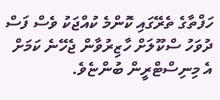ހަފްތާގެ ތެރޭގައި ކޮންމެ ކުއްޖަކު ވެސް ފަސް ދުވަހު ސްކޫލަށް ހާޒިރުވާން ޖެހޭނެ ކަމަށް އެ މިނިސްޓްރީން ބުންޏެވެ.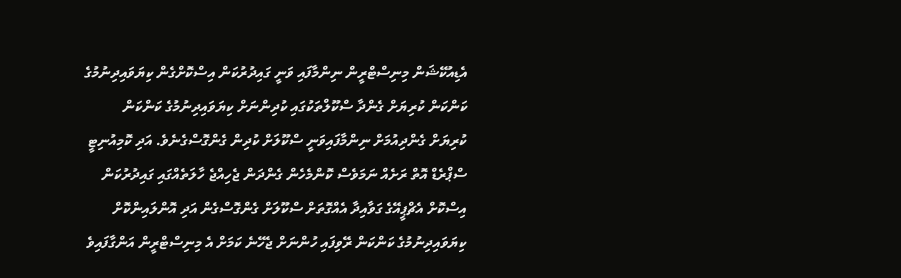އެޑިއުކޭޝަން މިނިސްޓްރީން ނިންމާފައި ވަނީ ގައިދުރުކަން އިސްކޮށްގެން ކިޔަވައިދިނުމުގެ ކަންކަން ކުރިޔަށް ގެންދާ ސްކޫލްތަކުގައި ކުދިންނަށް ކިޔަވައިދިނުމުގެ ކަންކަން ކުރިޔަށް ގެންދިއުމަށް ނިންމާފައިވަނީ ސްކޫލަށް ކުދިން ގެންގޮސްގެނެވެ. އަދި ކޮމިއުނިޓީ ސްޕްރެޑް އޮތް ރަށެއް ނަމަވެސް ކޮންމެހެން ގެންދަން ޖެހިއްޖެ ހާލަތެއްގައި ގައިދުރުކަން އިސްކޮށް އެޗްޕީއޭގެ ގަވާއިދާ އެއްގޮތަށް ސްކޫލަށް ގެންގޮސްގެން އަދި އޮންލައިންކޮށް ކިޔަވައިދިނުމުގެ ކަންކަން ރޭވިފައި ހުންނަށް ޖެހޭނެ ކަމަށް އެ މިނިސްޓްރީން އަންގާފައިވެ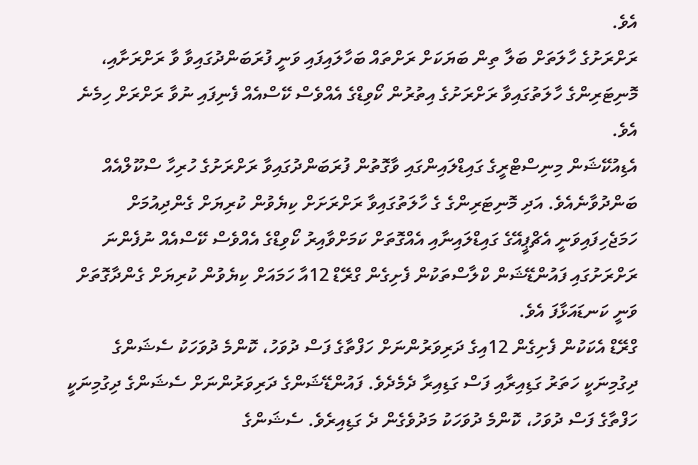އެވެ.
ރަށްރަށުގެ ހާލަތަށް ބަލާ ތިން ބަޔަކަށް ރަށްތައް ބަހާލައިފައި ވަނީ ފުރަބަންދުގައިވާ ވާ ރަށްރަށާއި، މޮނިޓަރިންގެ ހާލަތުގައިވާ ރަށްރަށުގެ އިތުރުން ކޯވިޑްގެ އެއްވެސް ކޭސްއެއް ފެނިފައި ނުވާ ރަށްރަށް ހިމެނެ އެވެ.
އެޑިއުކޭޝަން މިނިސްޓްރީގެ ގައިޑްލައިންގައި ވާގޮތުން ފުރަބަންދުގައިވާ ރަށްރަށުގެ ހުރިހާ ސްކޫލްއެއް ބަންދުވާނެއެވެ. އަދި މޮނިޓަރިންގެ ގެ ހާލަތުގައިވާ ރަށްރަށަށް ކިޔެވުން ކުރިޔަށް ގެންދިއުމަށް ހަމަޖެހިފައިވަނީ އެޗްޕީއޭގެ ގައިޑްލައިނާއި އެއްގޮތަށް ކަމަށްވާއިރު ކޯވިޑްގެ އެއްވެސް ކޭސްއެއް ނުފެންނަ ރަށްރަށުގައި ފައުންޑޭޝަން ކްލާސްތަކުން ފެށިގެން ގްރޭޑް 12އާ ހަމައަށް ކިޔެވުން ކުރިޔަށް ގެންދާގޮތަށް ވަނީ ކަނޑައަޅާފަ އެވެ.
ގްރޭޑް އެކަކުން ފެށިގެން 12އިގެ ދަރިވަރުންނަށް ހަފްތާގެ ފަސް ދުވަހު، ކޮންމެ ދުވަހަކު ސެޝަންގެ ދިގުމިނަކީ ހަތަރު ގަޑިއިރާއި ފަސް ގަޑިއިރާ ދެމެދެވެ. ފައުންޑޭޝަންގެ ދަރިވަރުންނަށް ސެޝަންގެ ދިގުމިނަކީ ހަފްތާގެ ފަސް ދުވަހު، ކޮންމެ ދުވަހަކު މަދުވެގެން ދެ ގަޑިއިރެވެ. ސެޝަންގެ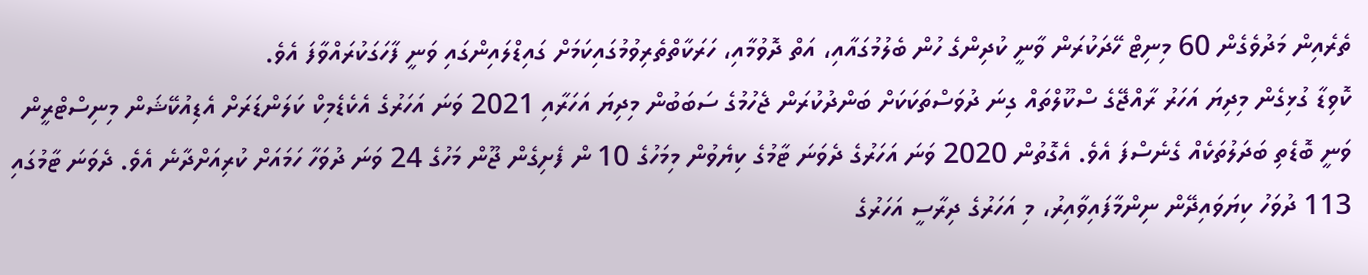ތެރެއިން މަދުވެގެން 60 މިނިޓް ހޭދަކުރަން ވާނީ ކުދިންގެ ހުން ބެލުމުގައާއި، އަތް ދޮވުމާއި، ހަރަކާތްތެރިވުމުގައިކަމަށް ގައިޑްލައިންގައި ވަނީ ފާހަގަކުރައްވާފަ އެވެ.
ކޮވިޑާ ގުޅިގެން މިދިޔަ އަހަރު ރާއްޖޭގެ ސްކޫލްތައް ގިނަ ދުވަސްތަކަކަށް ބަންދުކުރަން ޖެހުމުގެ ސަބަބުން މިދިޔަ އަހަރާއި 2021 ވަނަ އަހަރުގެ އެކެޑެމިކް ކަލަންޑަރަށް އެޑިއުކޭޝަން މިނިސްޓްރީން ވަނީ ބޮޑެތި ބަދަލުތަކެއް ގެނެސްފަ އެވެ. އެގޮތުން 2020 ވަނަ އަހަރުގެ ދެވަނަ ޓާމުގެ ކިޔެވުން މިމަހުގެ 10 ން ފެށިގެން ޖޫން މަހުގެ 24 ވަނަ ދުވަހާ ހަމައަށް ކުރިއަށްދާނެ އެވެ. ދެވަނަ ޓާމުގައި 113 ދުވަހު ކިޔަވައިދޭން ނިންމާފައިވާއިރު، މި އަހަރުގެ ދިރާސީ އަހަރުގެ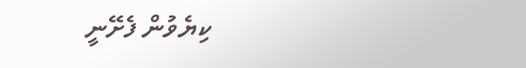ކިޔެވުން ފެށޭނީ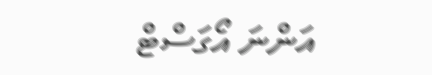އަންނަ އޯގަސްޓް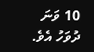10 ވަނަ ދުވަހު އެވެ.